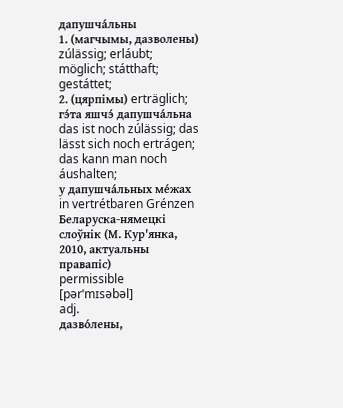дапушча́льны
1. (магчымы, дазволены) zúlässig; erláubt; möglich; státthaft; gestáttet;
2. (цярпімы) erträglich;
гэ́та яшчэ́ дапушча́льна das ist noch zúlässig; das lässt sich noch ertrágen; das kann man noch áushalten;
у дапушча́льных ме́жах in vertrétbaren Grénzen
Беларуска-нямецкі слоўнік (М. Кур'янка, 2010, актуальны правапіс)
permissible
[pərˈmɪsəbəl]
adj.
дазво́лены,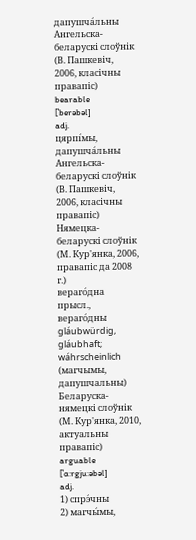дапушча́льны
Ангельска-беларускі слоўнік (В. Пашкевіч, 2006, класічны правапіс)
bearable
[ˈberəbəl]
adj.
цярпі́мы, дапушча́льны
Ангельска-беларускі слоўнік (В. Пашкевіч, 2006, класічны правапіс)
Нямецка-беларускі слоўнік (М. Кур'янка, 2006, правапіс да 2008 г.)
вераго́дна прысл., вераго́дны gláubwürdig, gláubhaft; wáhrscheinlich (магчымы, дапушчальны)
Беларуска-нямецкі слоўнік (М. Кур'янка, 2010, актуальны правапіс)
arguable
[ˈɑ:rgju:əbəl]
adj.
1) спрэ́чны
2) магчы́мы,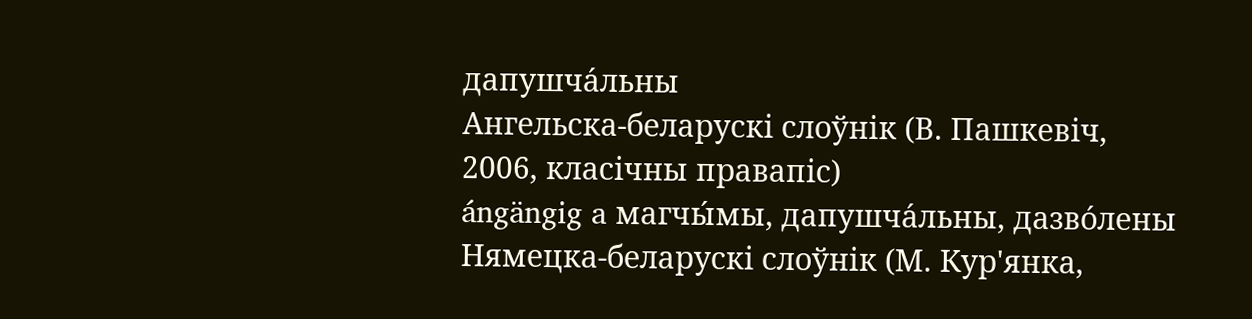дапушча́льны
Ангельска-беларускі слоўнік (В. Пашкевіч, 2006, класічны правапіс)
ángängig a магчы́мы, дапушча́льны, дазво́лены
Нямецка-беларускі слоўнік (М. Кур'янка,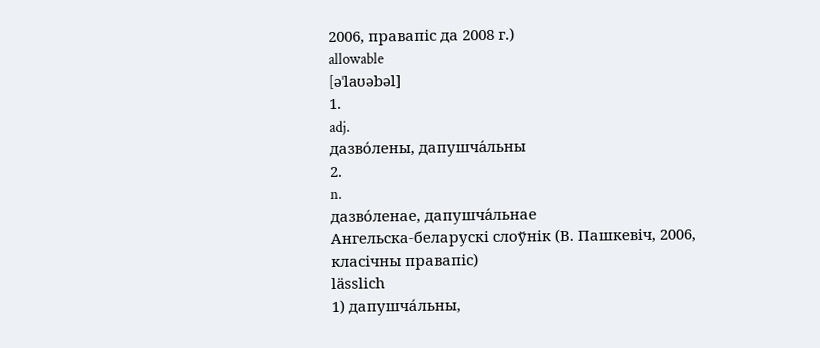2006, правапіс да 2008 г.)
allowable
[əˈlaʊəbəl]
1.
adj.
дазво́лены, дапушча́льны
2.
n.
дазво́ленае, дапушча́льнае
Ангельска-беларускі слоўнік (В. Пашкевіч, 2006, класічны правапіс)
lässlich
1) дапушча́льны,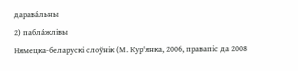дарава́льны
2) пабла́жлівы
Нямецка-беларускі слоўнік (М. Кур'янка, 2006, правапіс да 2008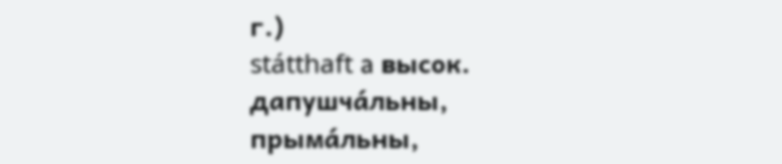г.)
státthaft a высок. дапушча́льны, прыма́льны,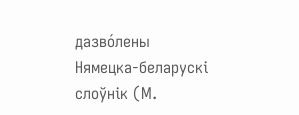дазво́лены
Нямецка-беларускі слоўнік (М.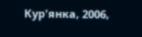Кур'янка, 2006,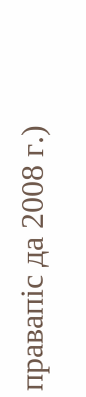правапіс да 2008 г.)